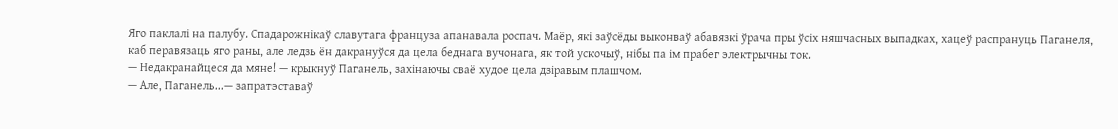Яго паклалі на палубу. Спадарожнікаў славутага француза апанавала роспач. Маёр, які заўсёды выконваў абавязкі ўрача пры ўсіх няшчасных выпадках, хацеў распрануць Паганеля, каб перавязаць яго раны, але ледзь ён дакрануўся да цела беднага вучонага, як той ускочыў, нібы па ім прабег электрычны ток.
— Недакранайцеся да мяне! — крыкнуў Паганель, захінаючы сваё худое цела дзіравым плашчом.
— Але, Паганель...— запратэставаў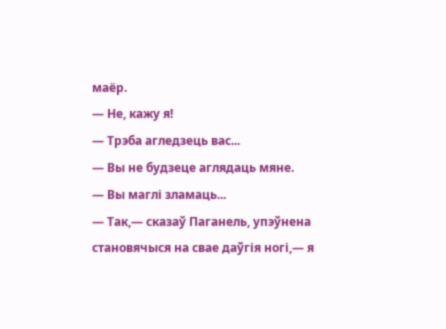маёр.
— Не, кажу я!
— Трэба агледзець вас...
— Вы не будзеце аглядаць мяне.
— Вы маглі зламаць...
— Так,— сказаў Паганель, упэўнена становячыся на свае даўгія ногі,— я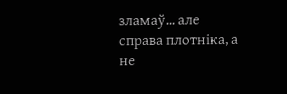зламаў... але справа плотніка, а не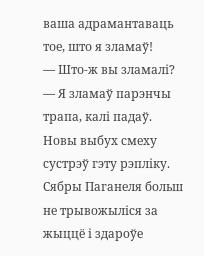ваша адрамантаваць тое, што я зламаў!
— Што-ж вы зламалі?
— Я зламаў парэнчы трапа, калі падаў.
Новы выбух смеху сустрэў гэту рэпліку. Сябры Паганеля больш не трывожыліся за жыццё і здароўе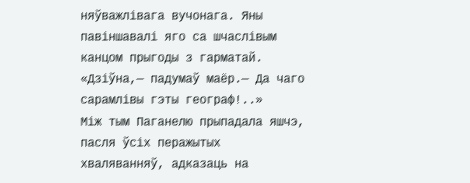няўважлівага вучонага. Яны павіншавалі яго са шчаслівым канцом прыгоды з гарматай.
«Дзіўна,— падумаў маёр.— Да чаго сарамлівы гэты географ!..»
Між тым Паганелю прыпадала яшчэ, пасля ўсіх перажытых хваляванняў, адказаць на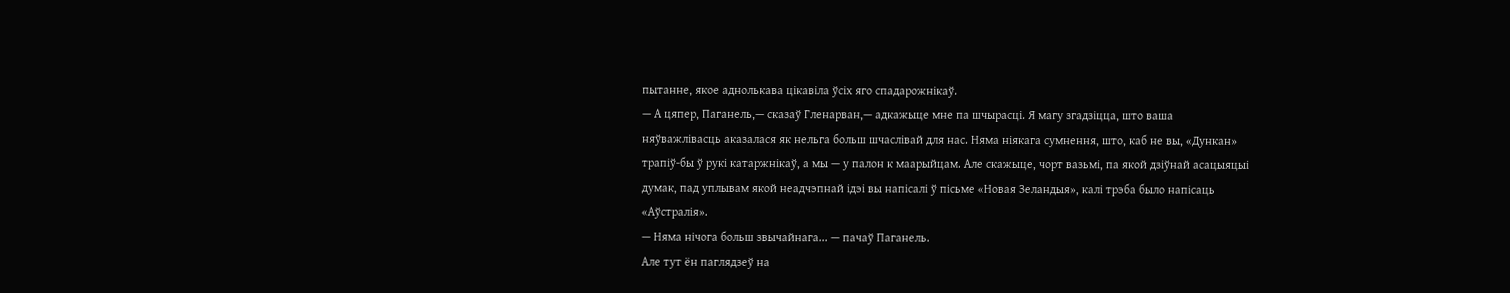пытанне, якое аднолькава цікавіла ўсіх яго спадарожнікаў.
— А цяпер, Паганель,— сказаў Гленарван,— адкажыце мне па шчырасці. Я магу згадзіцца, што ваша няўважлівасць аказалася як нельга больш шчаслівай для нас. Няма ніякага сумнення, што, каб не вы, «Дункан» трапіў-бы ў рукі катаржнікаў, а мы — у палон к маарыйцам. Але скажыце, чорт вазьмі, па якой дзіўнай асацыяцыі думак, пад уплывам якой неадчэпнай ідэі вы напісалі ў пісьме «Новая Зеландыя», калі трэба было напісаць «Аўстралія».
— Няма нічога больш звычайнага... — пачаў Паганель.
Але тут ён паглядзеў на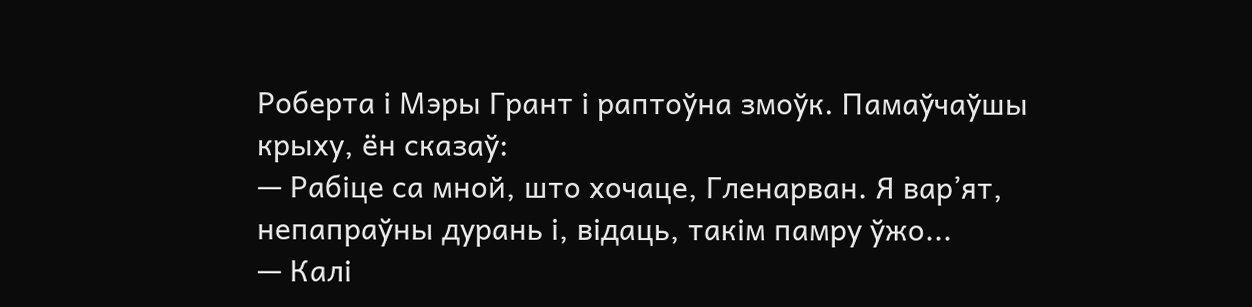Роберта і Мэры Грант і раптоўна змоўк. Памаўчаўшы крыху, ён сказаў:
— Рабіце са мной, што хочаце, Гленарван. Я вар’ят, непапраўны дурань і, відаць, такім памру ўжо...
— Калі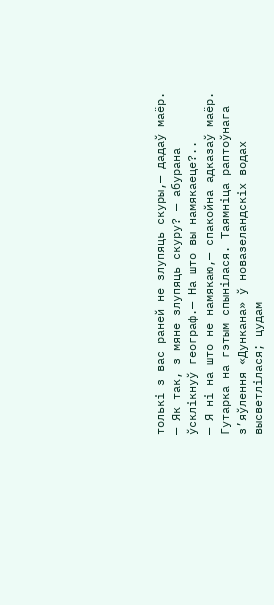толькі з вас раней не злупяць скуры,— дадаў маёр.
— Як так, з мяне злупяць скуру? — абурана ўсклікнуў географ.— На што вы намякаеце?..
— Я ні на што не намякаю,— спакойна адказаў маёр.
Гутарка на гэтым спынілася. Таямніца раптоўнага з’яўлення «Дункана» ў новазеландскіх водах высветлілася; цудам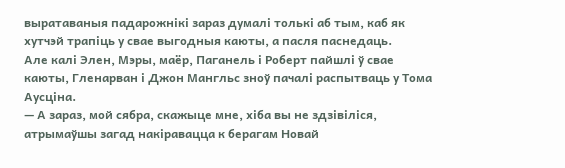выратаваныя падарожнікі зараз думалі толькі аб тым, каб як хутчэй трапіць у свае выгодныя каюты, а пасля паснедаць.
Але калі Элен, Мэры, маёр, Паганель і Роберт пайшлі ў свае каюты, Гленарван і Джон Мангльс зноў пачалі распытваць у Тома Аусціна.
— А зараз, мой сябра, скажыце мне, хіба вы не здзівіліся, атрымаўшы загад накіравацца к берагам Новай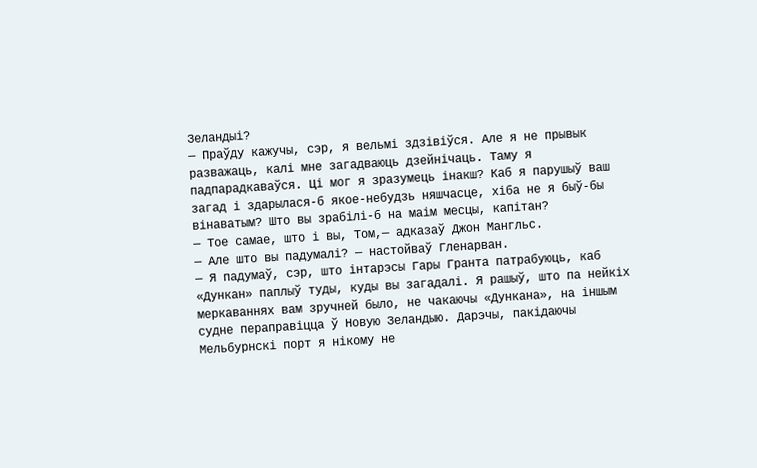Зеландыі?
— Праўду кажучы, сэр, я вельмі здзівіўся. Але я не прывык разважаць, калі мне загадваюць дзейнічаць. Таму я падпарадкаваўся. Ці мог я зразумець інакш? Каб я парушыў ваш загад і здарылася-б якое-небудзь няшчасце, хіба не я быў-бы вінаватым? Што вы зрабілі-б на маім месцы, капітан?
— Тое самае, што і вы, Том,— адказаў Джон Мангльс.
— Але што вы падумалі? — настойваў Гленарван.
— Я падумаў, сэр, што інтарэсы Гары Гранта патрабуюць, каб «Дункан» паплыў туды, куды вы загадалі. Я рашыў, што па нейкіх меркаваннях вам зручней было, не чакаючы «Дункана», на іншым судне пераправіцца ў Новую Зеландыю. Дарэчы, пакідаючы Мельбурнскі порт я нікому не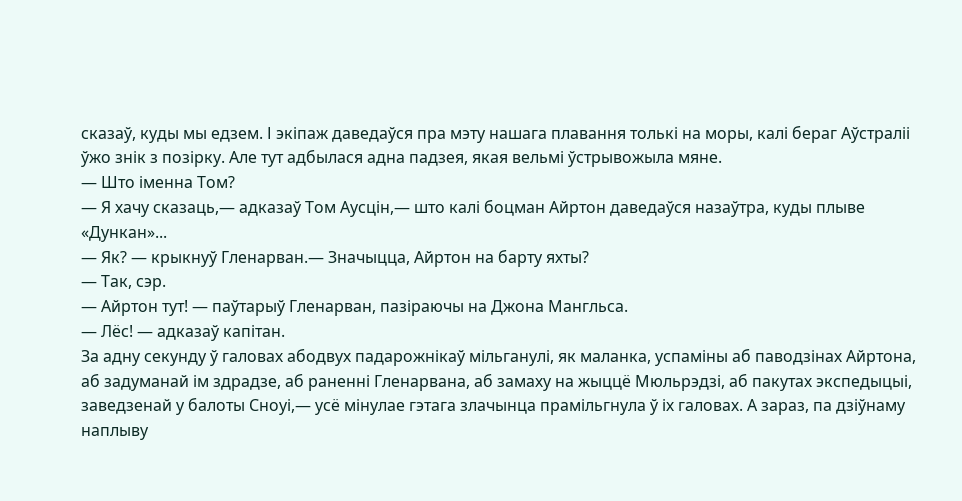сказаў, куды мы едзем. І экіпаж даведаўся пра мэту нашага плавання толькі на моры, калі бераг Аўстраліі ўжо знік з позірку. Але тут адбылася адна падзея, якая вельмі ўстрывожыла мяне.
— Што іменна Том?
— Я хачу сказаць,— адказаў Том Аусцін,— што калі боцман Айртон даведаўся назаўтра, куды плыве «Дункан»...
— Як? — крыкнуў Гленарван.— Значыцца, Айртон на барту яхты?
— Так, сэр.
— Айртон тут! — паўтарыў Гленарван, пазіраючы на Джона Мангльса.
— Лёс! — адказаў капітан.
За адну секунду ў галовах абодвух падарожнікаў мільганулі, як маланка, успаміны аб паводзінах Айртона, аб задуманай ім здрадзе, аб раненні Гленарвана, аб замаху на жыццё Мюльрэдзі, аб пакутах экспедыцыі, заведзенай у балоты Сноуі,— усё мінулае гэтага злачынца прамільгнула ў іх галовах. А зараз, па дзіўнаму наплыву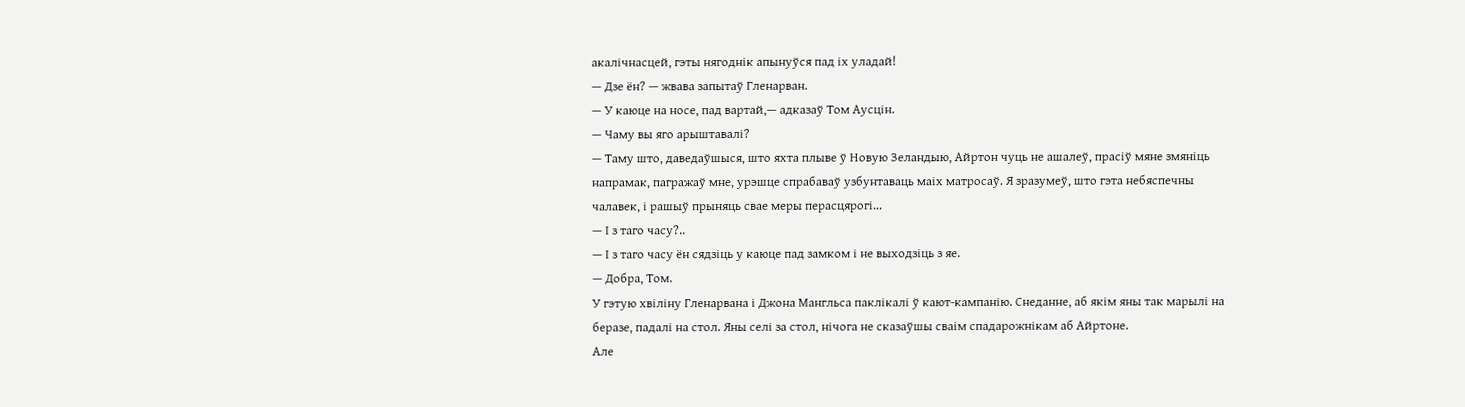акалічнасцей, гэты нягоднік апынуўся пад іх уладай!
— Дзе ён? — жвава запытаў Гленарван.
— У каюце на носе, пад вартай,— адказаў Том Аусцін.
— Чаму вы яго арыштавалі?
— Таму што, даведаўшыся, што яхта плыве ў Новую Зеландыю, Айртон чуць не ашалеў, прасіў мяне змяніць напрамак, пагражаў мне, урэшце спрабаваў узбунтаваць маіх матросаў. Я зразумеў, што гэта небяспечны чалавек, і рашыў прыняць свае меры перасцярогі...
— І з таго часу?..
— І з таго часу ён сядзіць у каюце пад замком і не выходзіць з яе.
— Добра, Том.
У гэтую хвіліну Гленарвана і Джона Мангльса паклікалі ў кают-кампанію. Снеданне, аб якім яны так марылі на беразе, падалі на стол. Яны селі за стол, нічога не сказаўшы сваім спадарожнікам аб Айртоне.
Але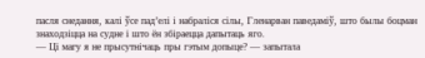пасля снедання, калі ўсе пад’елі і набраліся сілы, Гленарван паведаміў, што былы боцман знаходзіцца на судне і што ён збіраецца дапытаць яго.
— Ці магу я не прысутнічаць пры гэтым допыце? — запытала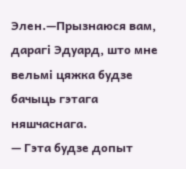Элен.—Прызнаюся вам, дарагі Эдуард, што мне вельмі цяжка будзе бачыць гэтага няшчаснага.
— Гэта будзе допыт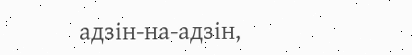адзін-на-адзін,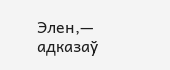Элен,— адказаў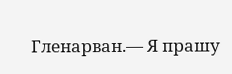Гленарван.— Я прашу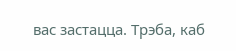вас застацца. Трэба, каб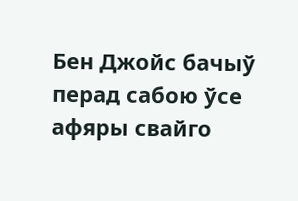Бен Джойс бачыў перад сабою ўсе афяры свайго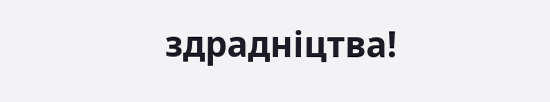здрадніцтва!